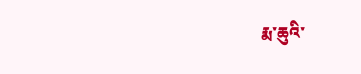རྨ་ཆུའི་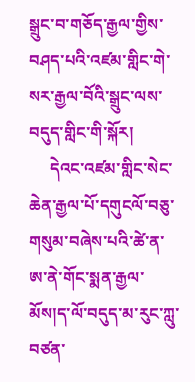སྒྲུང་བ་གཅོད་རྒྱལ་གྱིས་བཤད་པའི་འཛམ་གླིང་གེ་སར་རྒྱལ་བོའི་སྒྲུང་ལས་བདུད་གླིང་གི་སྐོར།
     དེའང་འཛམ་གླིང་སེང་ཆེན་རྒྱལ་པོ་དགུངལོ་བཅུ་གསུམ་བཞེས་པའི་ཚེ་ན་ཨ་ནེ་གོང་སྨན་རྒྱལ་མོས།ད་ལོ་བདུད་མ་རུང་ཀླུ་བཙན་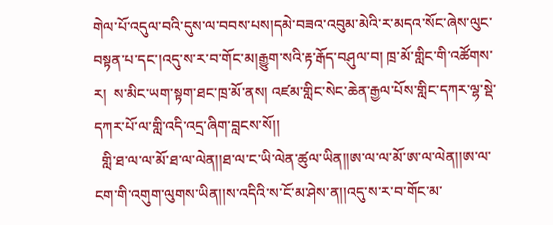གེལ་པོ་འདུལ་བའི་དུས་ལ་བབས་པས།དམེ་བཟའ་འབུམ་མེའི་ར་མདའ་སོང་ཞེས་ལུང་བསྟན་པ་དང་།འདུ་ས་ར་བ་གོང་མ།རྒྱུག་སའི་རྟ་རྒོད་བཤུལ་བ། ཁྲ་མོ་གླིང་གི་འཚོགས་ར།  ས་མིང་ཡག་སྟག་ཐང་ཁྲ་མོ་ནས། འཛམ་གླིང་སེང་ཆེན་རྒྱལ་པོས་གླིང་དཀར་ལྷ་སྡེ་དཀར་པོ་ལ་གླི་འདི་འདྲ་ཞིག་བླངས་སོ།།
  གླི་ཐ་ལ་ལ་མོ་ཐ་ལ་ལེན།།ཐ་ལ་ང་ཡི་ལེན་ཚུལ་ཡིན།།ཨ་ལ་ལ་མོ་ཨ་ལ་ལེན།།ཨ་ལ་ངག་གི་འགུག་ལུགས་ཡིན།།ས་འདིའི་ས་ངོ་མ་ཤེས་ན།།འདུ་ས་ར་བ་གོང་མ་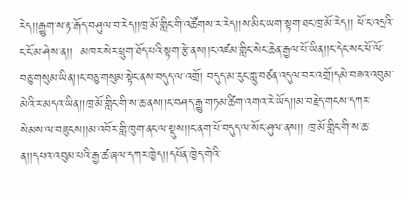རེད།།རྒྱུག་ས་རྟ་རྒོད་བཤུལ་བ་རེད།།ཁྲ་མོ་གླིང་གི་འཚོགས་ར་རེད།།ས་མིང་ཡག་སྟག་ཐང་ཁྲ་མོ་རེད།། ཕོ་ང་འདྲའི་ང་ངོ་མ་ཤེས་ན།།  མཁར་སེར་ཕྲུག་ཐོད་པའི་སྟག་རྩེ་ནས།།ང་འཛམ་གླིང་སེང་ཆེན་རྒྱལ་པོ་ཡིན།།ང་དེང་སང་ཕོ་ལོ་བཅུ་གསུམ་ཡིན།།ང་བཅུ་གསུམ་སྟེང་ནས་བདུད་ལ་འགྲོ། བདུད་མ་རུང་ཀླུ་བཙན་འདུལ་བར་འགྲོ།དམེ་བཟའ་འབུམ་མེའི་ར་མདའ་ཡིན།།ཁྲ་མོ་གླིང་གི་ས་ཆ་ནས།།ང་བཤད་རྒྱུ་གཏམ་ཚིག་འགའ་རེ་ཡོད།།མ་བརྗེད་གངས་དཀར་སེམས་ལ་བཟུངས།།མ་འབོར་གླི་ཁུག་ནང་ལ་སྡུས།།ང་ནག་པོ་བདུད་ལ་སོང་ཤུལ་ནས།། ཁྲ་མོ་གླིང་གི་ས་ཆ་ན།།དཔའ་འབུམ་པའི་རྒྱ་ཚ་ཞལ་དཀར་ཁྱེད།།དཔོན་ཁྱེད་གེའི་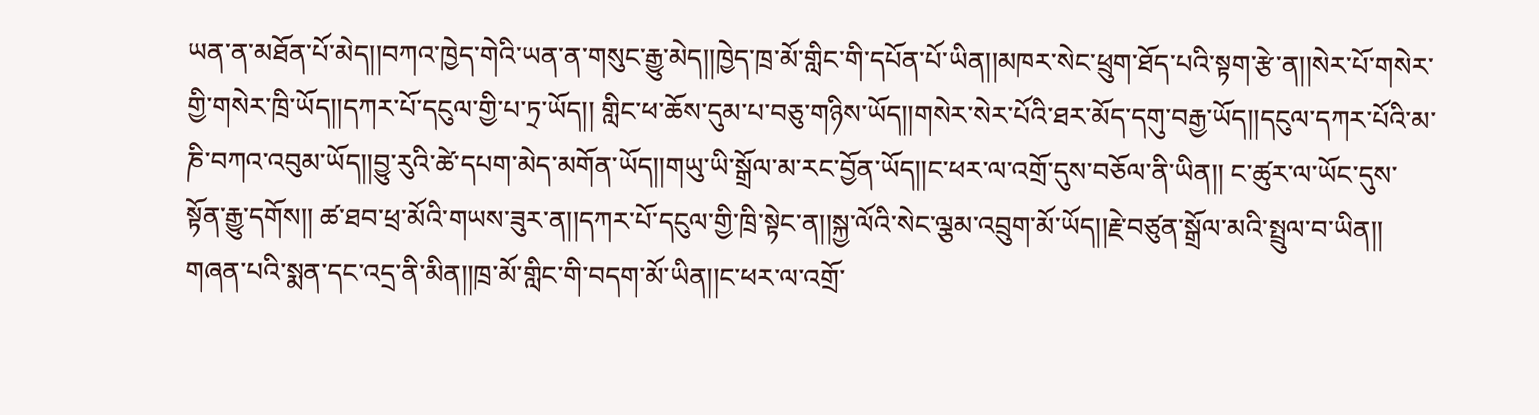ཡན་ན་མཐོན་པོ་མེད།།བཀའ་ཁྱེད་གེའི་ཡན་ན་གསུང་རྒྱུ་མེད།།ཁྱེད་ཁྲ་མོ་གླིང་གི་དཔོན་པོ་ཡིན།།མཁར་སེང་ཕྲུག་ཐོད་པའི་སྟག་རྩེ་ན།།སེར་པོ་གསེར་གྱི་གསེར་ཁྲི་ཡོད།།དཀར་པོ་དངུལ་གྱི་པ་ཏྲ་ཡོད།། གླིང་ཕ་ཆོས་དུམ་པ་བཅུ་གཉིས་ཡོད།།གསེར་སེར་པོའི་ཐར་མོད་དགུ་བརྒྱ་ཡོད།།དངུལ་དཀར་པོའི་མ་ཎི་བཀའ་འབུམ་ཡོད།།བྱུ་རུའི་ཚེ་དཔག་མེད་མགོན་ཡོད།།གཡུ་ཡི་སྒྲོལ་མ་རང་བྱོན་ཡོད།།ང་ཕར་ལ་འགྲོ་དུས་བཅོལ་ནི་ཡིན།། ང་ཚུར་ལ་ཡོང་དུས་སྟོན་རྒྱུ་དགོས།། ཚ་ཐབ་ཕྲ་མོའི་གཡས་ཟུར་ན།།དཀར་པོ་དངུལ་གྱི་ཁྲི་སྟེང་ན།།སྐྱ་ལོའི་སེང་ལྕམ་འབྲུག་མོ་ཡོད།།རྗེ་བཙུན་སྒྲོལ་མའི་སྤྲུལ་བ་ཡིན།། གཞན་པའི་སྨན་དང་འདྲ་ནི་མིན།།ཁྲ་མོ་གླིང་གི་བདག་མོ་ཡིན།།ང་ཕར་ལ་འགྲོ་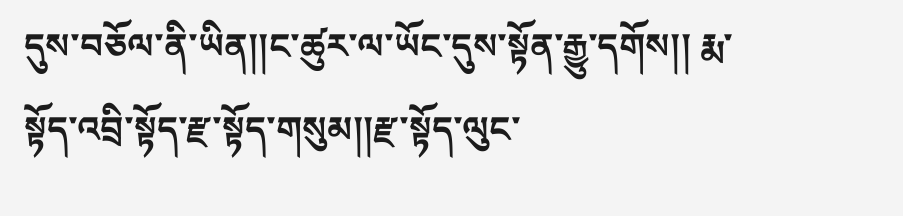དུས་བཅོལ་ནི་ཡིན།།ང་ཚུར་ལ་ཡོང་དུས་སྟོན་རྒྱུ་དགོས།། རྨ་སྟོད་འབྲི་སྟོད་རྫ་སྟོད་གསུམ།།རྫ་སྟོད་ལུང་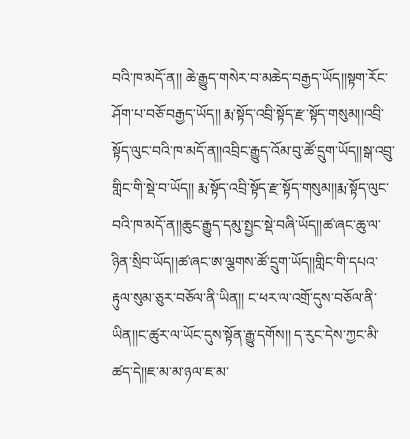བའི་ཁ་མདོ་ན།། ཆེ་རྒྱུད་གསེར་བ་མཆེད་བརྒྱད་ཡོད།།སྟག་རོང་ཤོག་པ་བཅོ་བརྒྱད་ཡོད།། རྨ་སྟོད་འབྲི་སྟོད་རྫ་སྟོད་གསུམ།།འབྲི་སྟོད་ལུང་བའི་ཁ་མདོ་ན།།འབྲིང་རྒྱུད་འོམ་བུ་ཚོ་དྲུག་ཡོད།།སྒ་འབྲུ་གླིང་གི་སྡེ་བ་ཡོད།། རྨ་སྟོད་འབྲི་སྟོད་རྫ་སྟོད་གསུམ།།རྨ་སྟོད་ལུང་བའི་ཁ་མདོ་ན།།ཆུང་རྒྱུད་དམུ་སྤྱང་སྡེ་བཞི་ཡོད།།ཚ་ཞང་ཆུ་ལ་ཉིན་སྲིབ་ཡོད།།ཚ་ཞང་ཨ་ལྕགས་ཚོ་དྲུག་ཡོད།།གླིང་གི་དཔའ་རྟུལ་སུམ་ཅུར་བཅོལ་ནི་ཡིན།། ང་ཕར་ལ་འགྲོ་དུས་བཅོལ་ནི་ཡིན།།ང་ཚུར་ལ་ཡོང་དུས་སྟོན་རྒྱུ་དགོས།། ད་རུང་དེས་ཀྱང་མི་ཚད་དེ།།ཇ་མ་མ་ཉལ་ཇ་མ་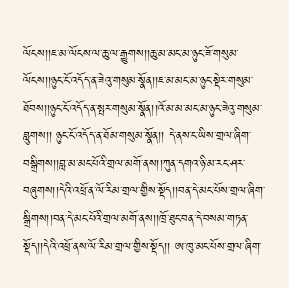ལོངས།།ཇ་མ་ལོངས་ལ་ཆུ་ལ་རྒྱུགས།།ཆུ་མ་མང་མ་ཉུང་ཟོ་གསུམ་ལོངས།།ཉུང་ངོ་འདོད་ན་ཟེའུ་གསུམ་སྣོན།།ཇ་མ་མང་མ་ཉུང་སྡེར་གསུམ་ཐོབས།།ཉུང་ངོ་འདོད་ན་སྤར་གསུམ་སྣོན།།འོ་མ་མ་མང་མ་ཉུང་ཟེའུ་གསུམ་བླུགས།། ཉུང་ངོ་འདོད་ན་ཐོམ་གསུམ་སྣོན།། དེ་ནས་ང་ཡིས་གྲལ་ཞིག་བསྒྲིགས།།བླ་མ་མང་པོའི་གྲལ་མགོ་ནས།།ཀུན་དགའ་ཉི་མ་རང་ཤར་བཞུགས།།དེའི་འཕྲོ་ན་ལོ་རིམ་གྲལ་གྱིས་སྡོད།།བན་དེ་མང་པོས་གྲལ་ཞིག་སྒྲིགས།།བན་དེ་མང་པོའི་གྲལ་མགོ་ནས།།ཁྲོ་ཐུང་བན་དེ་བསམ་གཏན་སྡོད།།དེའི་འཕྲོ་ནས་ལོ་རིམ་གྲལ་གྱིས་སྡོད།། ཨ་ཁུ་མང་པོས་གྲལ་ཞིག་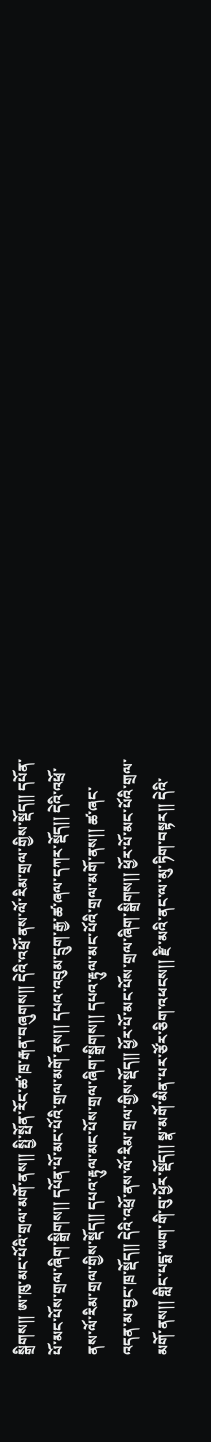སྒྲིགས།། ཨ་ཁུ་མང་པོའི་གྲལ་མགོ་ནས།། སྤྱི་སྤོན་རོང་ཚ་ཁྲ་རྒན་བཞུགས།། དེའི་འཕྲོ་ནས་ལོ་རིམ་གྲལ་གྱིས་སྡོད།། དཔོན་པོ་མང་པོས་གྲལ་ཞིག་སྒྲིགས།། དཔོན་པོ་མང་པོའི་གྲལ་མགོ་ནས།། དཔའ་འབུམ་དྲུག་རྒྱ་ཚ་ཞལ་དཀར་སྡོད།། དེའི་འཕྲོ་ནས་ལོ་རིམ་གྲལ་གྱིས་སྡོད།། དཔའ་རྟུལ་མང་པོས་གྲལ་ཞིག་སྒྲིགས།། དཔའ་རྟུལ་མང་པོའི་གྲལ་མགོ་ནས།། ཚ་ཞང་འདན་མ་བྱང་ཁྲ་སྡོད།། དེའི་འཕྲོ་ནས་ལོ་རིམ་གྲལ་གྱིས་སྡོད།། ཕྱོར་པོ་མང་པོས་གྲལ་ཞིག་སྒྲིགས།། ཕྱོར་པོ་མང་པོའི་གྲལ་མགོ་ནས།། གླིང་པདྨ་ཡག་གི་བུ་ཕྱོར་སྡོད།། སྣ་མགོ་མིན་པར་ཙོར་ཅིག་འཕངས།། རྫི་མའི་ནང་ལ་མུ་ཏིག་བསྟར།། དེའི་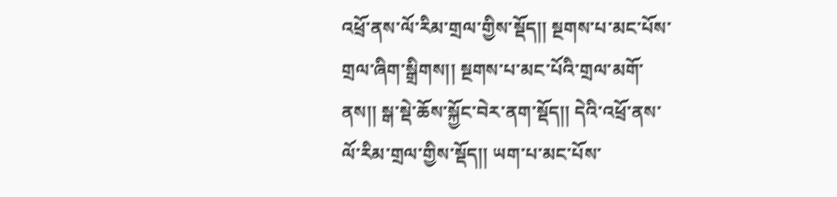འཕྲོ་ནས་ལོ་རིམ་གྲལ་གྱིས་སྡོད།། སྔགས་པ་མང་པོས་གྲལ་ཞིག་སྒྲིགས།། སྔགས་པ་མང་པོའི་གྲལ་མགོ་ནས།། སྒ་སྡེ་ཆོས་སྐྱོང་བེར་ནག་སྡོད།། དེའི་འཕྲོ་ནས་ལོ་རིམ་གྲལ་གྱིས་སྡོད།། ཡག་པ་མང་པོས་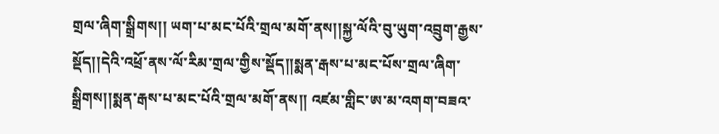གྲལ་ཞིག་སྒྲིགས།། ཡག་པ་མང་པོའི་གྲལ་མགོ་ནས།།སྐྱ་ལོའི་བུ་ཡུག་འབྲུག་རྒྱས་སྡོད།།དེའི་འཕྲོ་ནས་ལོ་རིམ་གྲལ་གྱིས་སྡོད།།སྨན་རྒས་པ་མང་པོས་གྲལ་ཞིག་སྒྲིགས།།སྨན་རྒས་པ་མང་པོའི་གྲལ་མགོ་ནས།། འཛམ་གླིང་ཨ་མ་འགག་བཟའ་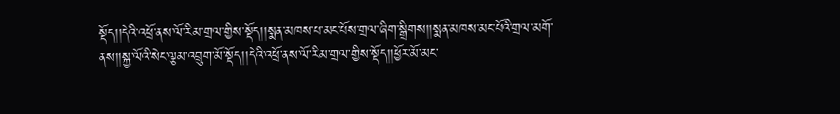སྡོད།།དེའི་འཕྲོ་ནས་ལོ་རིམ་གྲལ་གྱིས་སྡོད།།སྨན་མཁས་པ་མང་པོས་གྲལ་ཞིག་སྒྲིགས།།སྨན་མཁས་མང་པོའི་གྲལ་མགོ་ནས།།སྐྱ་ལོའི་སེང་ལྕམ་འབྲུག་མོ་སྡོད།།དེའི་འཕྲོ་ནས་ལོ་རིམ་གྲལ་གྱིས་སྡོད།།ཕྱོར་མོ་མང་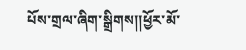པོས་གྲལ་ཞིག་སྒྲིགས།།ཕྱོར་མོ་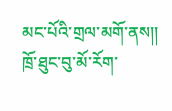མང་པོའི་གྲལ་མགོ་ནས།། ཁྲོ་ཐུང་བུ་མོ་རོག་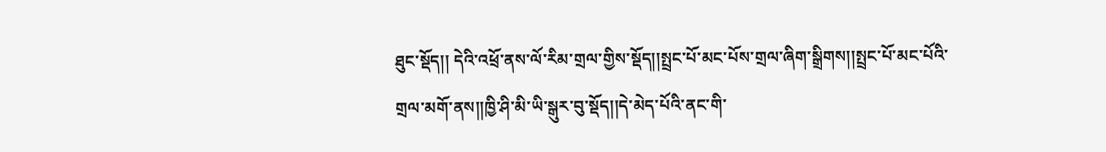ཐུང་སྡོད།། དེའི་འཕྲོ་ནས་ལོ་རིམ་གྲལ་གྱིས་སྡོད།།སྤྲང་པོ་མང་པོས་གྲལ་ཞིག་སྒྲིགས།།སྤྲང་པོ་མང་པོའི་གྲལ་མགོ་ནས།།ཁྱི་ཤི་མི་ཡི་སྒུར་བུ་སྡོད།།དེ་མེད་པོའི་ནང་གི་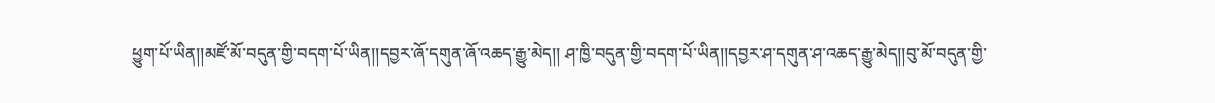ཕྱུག་པོ་ཡིན།།མཛོ་མོ་བདུན་གྱི་བདག་པོ་ཡིན།།དབྱར་ཞོ་དགུན་ཞོ་འཆད་རྒྱུ་མེད།། ཤ་ཁྱི་བདུན་གྱི་བདག་པོ་ཡིན།།དབྱར་ཤ་དགུན་ཤ་འཆད་རྒྱུ་མེད།།བུ་མོ་བདུན་གྱི་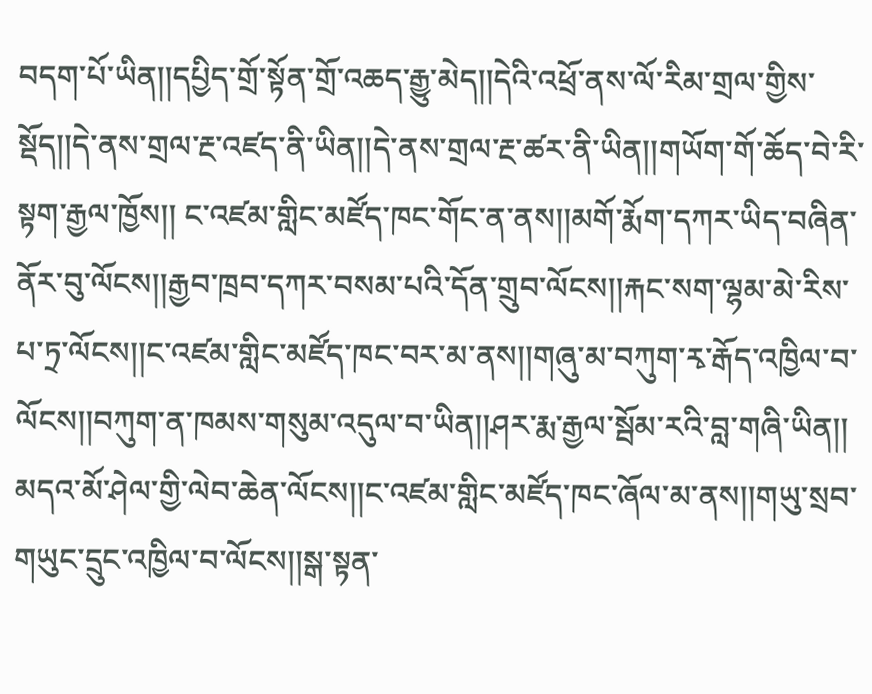བདག་པོ་ཡིན།།དཔྱིད་གྲོ་སྟོན་གྲོ་འཆད་རྒྱུ་མེད།།དེའི་འཕྲོ་ནས་ལོ་རིམ་གྲལ་གྱིས་སྡོད།།དེ་ནས་གྲལ་རྔ་འཛད་ནི་ཡིན།།དེ་ནས་གྲལ་རྔ་ཚར་ནི་ཡིན།།གཡོག་གོ་ཆོད་བེ་རི་སྟག་རྒྱལ་ཁྱོས།། ང་འཛམ་གླིང་མཛོད་ཁང་གོང་ན་ནས།།མགོ་རྨོག་དཀར་ཡིད་བཞིན་ནོར་བུ་ལོངས།།རྒྱབ་ཁྲབ་དཀར་བསམ་པའི་དོན་གྲུབ་ལོངས།།རྐང་སག་ལྷམ་མེ་རིས་པ་ཏྲ་ལོངས།།ང་འཛམ་གླིང་མཛོད་ཁང་བར་མ་ནས།།གཞུ་མ་བཀུག་རྭ་རྒོད་འཁྱིལ་བ་ལོངས།།བཀུག་ན་ཁམས་གསུམ་འདུལ་བ་ཡིན།།ཤར་རྨ་རྒྱལ་སྦོམ་རའི་བླ་གཞི་ཡིན།། མདའ་མོ་ཤེལ་གྱི་ལེབ་ཆེན་ལོངས།།ང་འཛམ་གླིང་མཛོད་ཁང་ཞོལ་མ་ནས།།གཡུ་སྲབ་གཡུང་དྲུང་འཁྱིལ་བ་ལོངས།།སྒ་སྟན་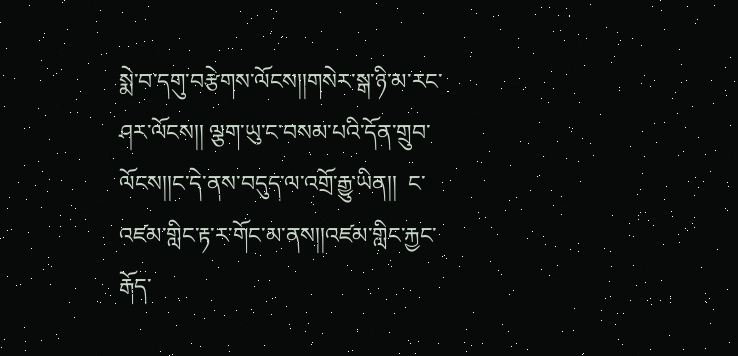སྨེ་བ་དགུ་བརྩེགས་ལོངས།།གསེར་སྒ་ཉི་མ་རང་ཤར་ལོངས།། ལྕག་ཡུ་ང་བསམ་པའི་དོན་གྲུབ་ལོངས།།ང་དེ་ནས་བདུད་ལ་འགྲོ་རྒྱུ་ཡིན།།  ང་འཛམ་གླིང་རྟ་ར་གོང་མ་ནས།།འཛམ་གླིང་རྐྱང་རྒོད་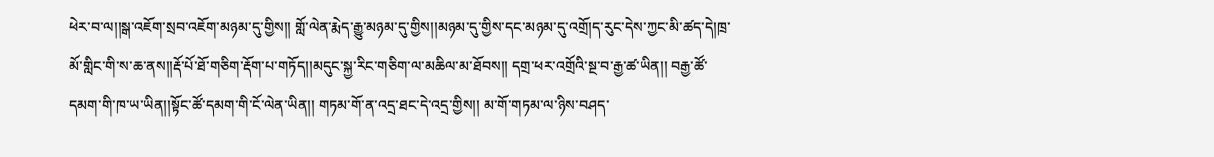ཕེར་བ་ལ།།སྒ་འཇོག་སྲབ་འཇོག་མཉམ་དུ་གྱིས།། གློ་ལེན་རྨེད་རྒྱུ་མཉམ་དུ་གྱིས།།མཉམ་དུ་གྱིས་དང་མཉམ་དུ་འགྲོ།ད་རུང་དེས་ཀྱང་མི་ཚད་དེ།ཁྲ་མོ་གླིང་གི་ས་ཆ་ནས།།རྡོ་པོ་ཐོ་གཅིག་རྡོག་པ་གཏོད།།མདུང་སྐྱ་རིང་གཅིག་ལ་མཆིལ་མ་ཐོབས།། དགྲ་ཕར་འགྲོའི་སྔ་བ་རྒྱ་ཚ་ཡིན།། བརྒྱ་ཚོ་དམག་གི་ཁ་ཡ་ཡིན།།སྟོང་ཚོ་དམག་གི་ངོ་ལེན་ཡིན།། གཏམ་གོ་ན་འདྲ་ཐང་དེ་འདྲ་གྱིས།། མ་གོ་གཏམ་ལ་ཉིས་བཤད་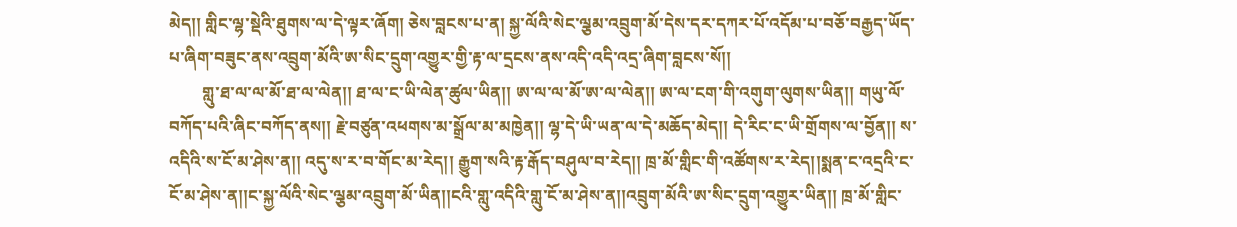མེད།། གླིང་ལྷ་སྡེའི་ཐུགས་ལ་དེ་ལྟར་ཞོག། ཅེས་བླངས་པ་ན། སྐྱ་ལོའི་སེང་ལྕམ་འབྲུག་མོ་དེས་དར་དཀར་པོ་འདོམ་པ་བཅོ་བརྒྱད་ཡོད་པ་ཞིག་བཟུང་ནས་འབྲུག་མོའི་ཨ་སིང་དྲུག་འགྱུར་གྱི་རྟ་ལ་དྲངས་ནས་འདི་འདི་འདྲ་ཞིག་བླངས་སོ།།
        གླུ་ཐ་ལ་ལ་མོ་ཐ་ལ་ལེན།། ཐ་ལ་ང་ཡི་ལེན་ཚུལ་ཡིན།། ཨ་ལ་ལ་མོ་ཨ་ལ་ལེན།། ཨ་ལ་ངག་གི་འགུག་ལུགས་ཡིན།། གཡུ་ལོ་བཀོད་པའི་ཞིང་བཀོད་ནས།། རྗེ་བཙུན་འཕགས་མ་སྒྲོལ་མ་མཁྱེན།། ལྷ་དེ་ཡི་ཡན་ལ་དེ་མཆོད་མེད།། དེ་རིང་ང་ཡི་གྲོགས་ལ་བྱོན།། ས་འདིའི་ས་ངོ་མ་ཤེས་ན།། འདུ་ས་ར་བ་གོང་མ་རེད།། རྒྱུག་སའི་རྟ་རྒོད་བཤུལ་བ་རེད།། ཁྲ་མོ་གླིང་གི་འཚོགས་ར་རེད།།སྨན་ང་འདྲའི་ང་ངོ་མ་ཤེས་ན།།ང་སྐྱ་ལོའི་སེང་ལྕམ་འབྲུག་མོ་ཡིན།།ངའི་གླུ་འདིའི་གླུ་ངོ་མ་ཤེས་ན།།འབྲུག་མོའི་ཨ་སིང་དྲུག་འགྱུར་ཡིན།། ཁྲ་མོ་གླིང་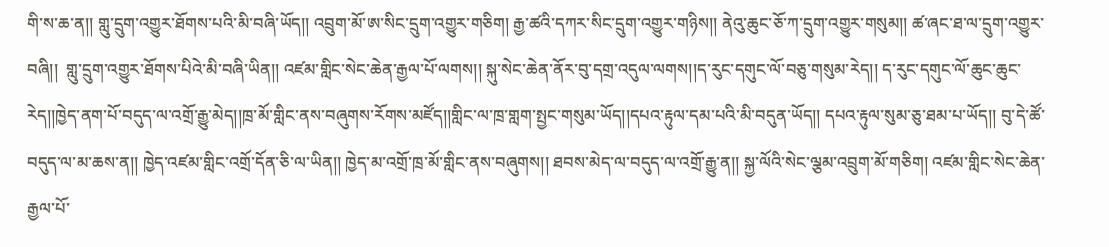གི་ས་ཆ་ན།། གླུ་དྲུག་འགྱུར་ཐོགས་པའི་མི་བཞི་ཡོད།། འབྲུག་མོ་ཨ་སིང་དྲུག་འགྱུར་གཅིག། རྒྱ་ཚའི་དཀར་སིང་དྲུག་འགྱུར་གཉིས།། ནེའུ་ཆུང་ཅོ་ཀ་དྲུག་འགྱུར་གསུམ།། ཚ་ཞང་ཐ་ལ་དྲུག་འགྱུར་བཞི།།  གླུ་དྲུག་འགྱུར་ཐོགས་པིའེ་མི་བཞི་ཡིན།། འཛམ་གླིང་སེང་ཆེན་རྒྱལ་པོ་ལགས།། སྐུ་སེང་ཆེན་ནོར་བུ་དགྲ་འདུལ་ལགས།།ད་རུང་དགུང་ལོ་བཅུ་གསུམ་རེད།། ད་རུང་དགུང་ལོ་ཆུང་ཆུང་རེད།།ཁྱེད་ནག་པོ་བདུད་ལ་འགྲོ་རྒྱུ་མེད།།ཁྲ་མོ་གླིང་ནས་བཞུགས་རོགས་མཛོད།།གླིང་ལ་ཁྲ་གླག་སྤྱང་གསུམ་ཡོད།།དཔའ་རྟུལ་དམ་པའི་མི་བདུན་ཡོད།། དཔའ་རྟུལ་སུམ་ཅུ་ཐམ་པ་ཡོད།། བུ་དེ་ཚོ་བདུད་ལ་མ་ཆས་ན།། ཁྱེད་འཛམ་གླིང་འགྲོ་དོན་ཅི་ལ་ཡིན།། ཁྱེད་མ་འགྲོ་ཁྲ་མོ་གླིང་ནས་བཞུགས།། ཐབས་མེད་ལ་བདུད་ལ་འགྲོ་རྒྱུ་ན།། སྐྱ་ལོའི་སེང་ལྕམ་འབྲུག་མོ་གཅིག། འཛམ་གླིང་སེང་ཆེན་རྒྱལ་པོ་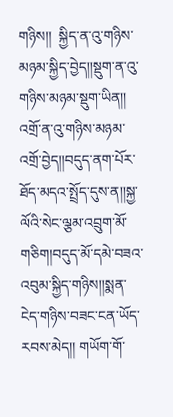གཉིས།།  སྐྱིད་ན་འུ་གཉིས་མཉམ་སྐྱིད་བྱེད།།སྡུག་ན་འུ་གཉིས་མཉམ་སྡུག་ཡིན།། འགྲོ་ན་འུ་གཉིས་མཉམ་འགྲོ་བྱེད།།བདུད་ནག་པོར་ཐོད་མདའ་སྤྲོད་དུས་ན།།སྐྱ་ལོའི་སེང་ལྕམ་འབྲུག་མོ་གཅིག།བདུད་མོ་དམེ་བཟའ་འབུམ་སྐྱིད་གཉིས།།སྨན་ངེད་གཉིས་བཟང་ངན་ཡོད་རབས་མེད།། གཡོག་གོ་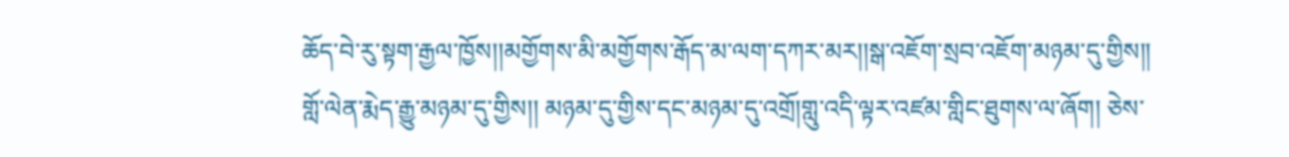ཆོད་བེ་རུ་སྟག་རྒྱལ་ཁྱོས།།མགྱོགས་མི་མགྱོགས་རྒོད་མ་ལག་དཀར་མར།།སྒ་འཇོག་སྲབ་འཇོག་མཉམ་དུ་གྱིས།། གློ་ལེན་རྨེད་རྒྱུ་མཉམ་དུ་གྱིས།། མཉམ་དུ་གྱིས་དང་མཉམ་དུ་འགྲོ།གླུ་འདི་ལྟར་འཛམ་གླིང་ཐུགས་ལ་ཞོག། ཅེས་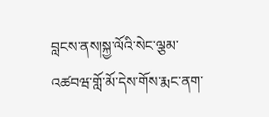བླངས་ནས།སྐྱ་ལོའི་སེང་ལྕམ་འཚབཝ་གློ་མོ་དེས་གོས་རྨང་ནག་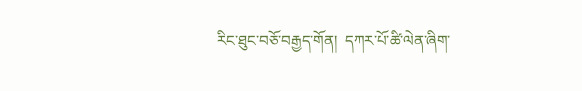རིང་ཐུང་བཅོ་བརྒྱད་གོན།  དཀར་པོ་ཚི་ལེན་ཞིག་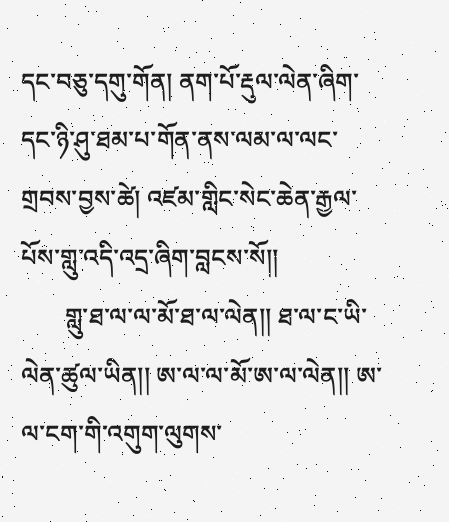དང་བཅུ་དགུ་གོན། ནག་པོ་རྡུལ་ལེན་ཞིག་དང་ཉི་ཤུ་ཐམ་པ་གོན་ནས་ལམ་ལ་ལང་གྲབས་བྱས་ཚེ། འཛམ་གླིང་སེང་ཆེན་རྒྱལ་པོས་གླུ་འདི་འདྲ་ཞིག་བླངས་སོ།།
       གླུ་ཐ་ལ་ལ་མོ་ཐ་ལ་ལེན།། ཐ་ལ་ང་ཡི་ལེན་ཚུལ་ཡིན།། ཨ་ལ་ལ་མོ་ཨ་ལ་ལེན།། ཨ་ལ་ངག་གི་འགུག་ལུགས་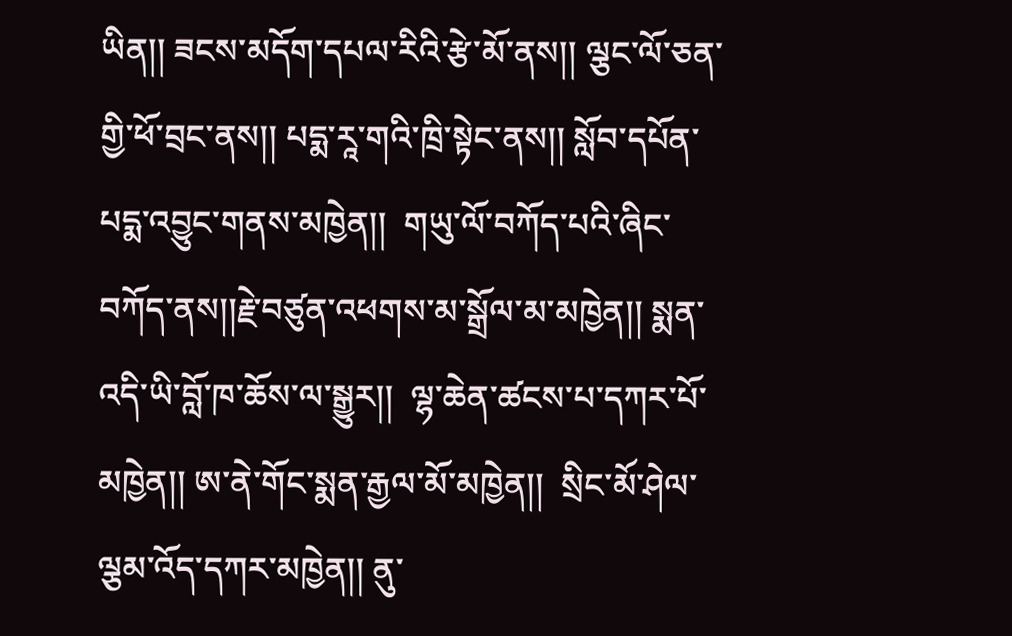ཡིན།། ཟངས་མདོག་དཔལ་རིའི་རྩེ་མོ་ནས།། ལྕང་ལོ་ཅན་གྱི་ཕོ་བྲང་ནས།། པདྨ་རཱ་གའི་ཁྲི་སྟེང་ནས།། སློབ་དཔོན་པདྨ་འབྱུང་གནས་མཁྱེན།།  གཡུ་ལོ་བཀོད་པའི་ཞིང་བཀོད་ནས།།རྗེ་བཙུན་འཕགས་མ་སྒྲོལ་མ་མཁྱེན།། སྨན་འདི་ཡི་བློ་ཁ་ཆོས་ལ་སྒྱུར།།  ལྷ་ཆེན་ཚངས་པ་དཀར་པོ་མཁྱེན།། ཨ་ནེ་གོང་སྨན་རྒྱལ་མོ་མཁྱེན།།  སྲིང་མོ་ཤེལ་ལྕམ་འོད་དཀར་མཁྱེན།། ནུ་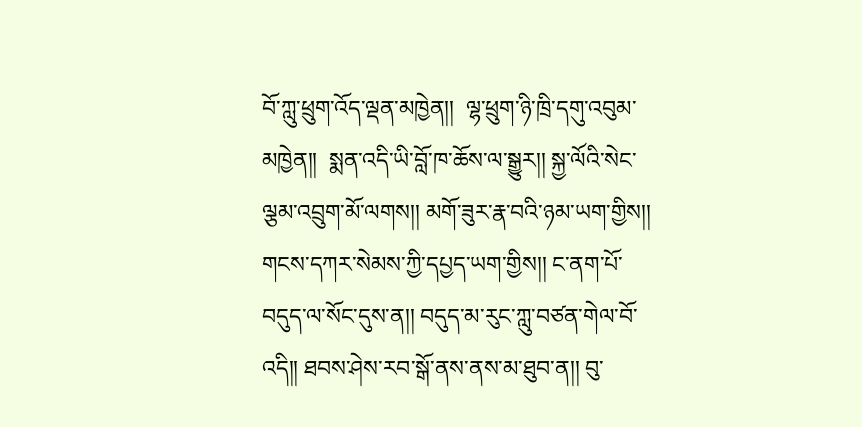བོ་ཀླུ་ཕྲུག་འོད་ལྡན་མཁྱེན།།  ལྷ་ཕྲུག་ཉི་ཁྲི་དགུ་འབུམ་མཁྱེན།།  སྨན་འདི་ཡི་བློ་ཁ་ཆོས་ལ་སྒྱུར།། སྐྱ་ལོའི་སེང་ལྕམ་འབྲུག་མོ་ལགས།། མགོ་ཟུར་རྣ་བའི་ཉམ་ཡག་གྱིས།།  གངས་དཀར་སེམས་ཀྱི་དཔྱད་ཡག་གྱིས།། ང་ནག་པོ་བདུད་ལ་སོང་དུས་ན།། བདུད་མ་རུང་ཀླུ་བཙན་གེལ་བོ་འདི།། ཐབས་ཤེས་རབ་སྒོ་ནས་ནས་མ་ཐུབ་ན།། བུ་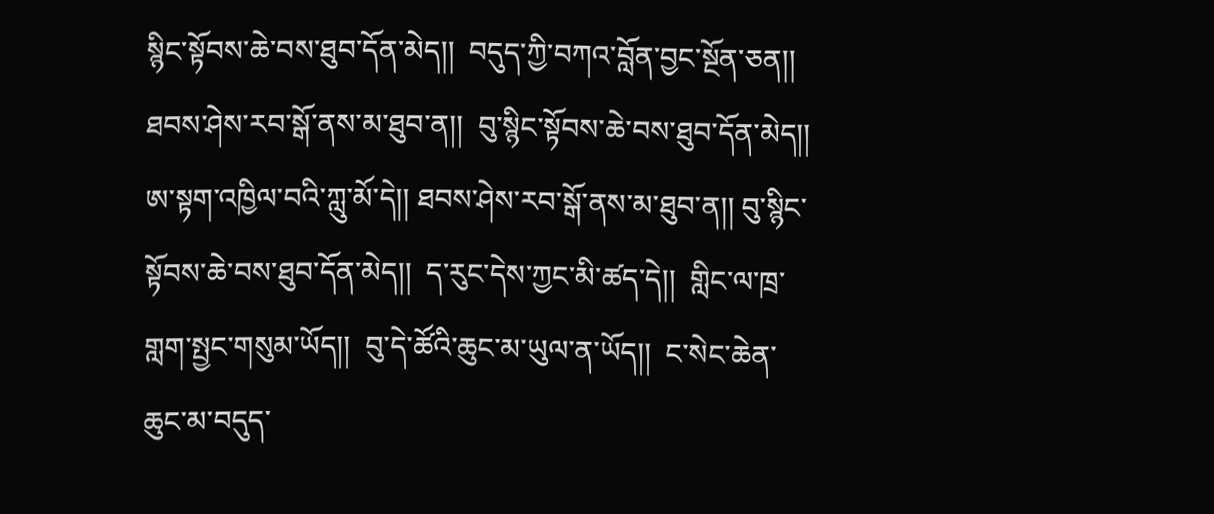སྙིང་སྟོབས་ཆེ་བས་ཐུབ་དོན་མེད།།  བདུད་ཀྱི་བཀའ་བློན་བྱང་སྔོན་ཅན།།  ཐབས་ཤེས་རབ་སྒོ་ནས་མ་ཐུབ་ན།།  བུ་སྙིང་སྟོབས་ཆེ་བས་ཐུབ་དོན་མེད།།  ཨ་སྟག་འཁྱིལ་བའི་ཀླུ་མོ་དེ།། ཐབས་ཤེས་རབ་སྒོ་ནས་མ་ཐུབ་ན།། བུ་སྙིང་སྟོབས་ཆེ་བས་ཐུབ་དོན་མེད།།  ད་རུང་དེས་ཀྱང་མི་ཚད་དེ།།  གླིང་ལ་ཁྲ་གླག་སྤྱང་གསུམ་ཡོད།།  བུ་དེ་ཚོའི་ཆུང་མ་ཡུལ་ན་ཡོད།།  ང་སེང་ཆེན་ཆུང་མ་བདུད་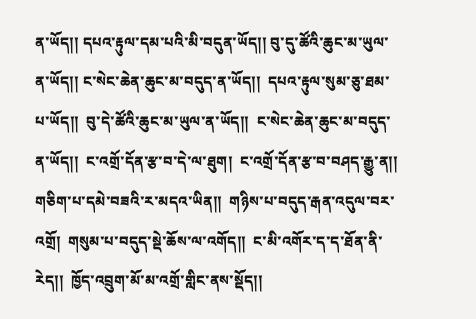ན་ཡོད།། དཔའ་རྟུལ་དམ་པའི་མི་བདུན་ཡོད།། བུ་དུ་ཚོའི་ཆུང་མ་ཡུལ་ན་ཡོད།། ང་སེང་ཆེན་ཆུང་མ་བདུད་ན་ཡོད།།  དཔའ་རྟུལ་སུམ་ཅུ་ཐམ་པ་ཡོད།།  བུ་དེ་ཚོའི་ཆུང་མ་ཡུལ་ན་ཡོད།།  ང་སེང་ཆེན་ཆུང་མ་བདུད་ན་ཡོད།།  ང་འགྲོ་དོན་རྩ་བ་དེ་ལ་ཐུག།  ང་འགྲོ་དོན་རྩ་བ་བཤད་རྒྱུ་ན།། གཅིག་པ་དམེ་བཟའི་ར་མདའ་ཡིན།།  གཉིས་པ་བདུད་རྒན་འདུལ་བར་འགྲོ།  གསུམ་པ་བདུད་སྡེ་ཆོས་ལ་འགོད།།  ང་མི་འགོར་ད་ད་ཐོན་ནི་རེད།།  ཁྱོད་འབྲུག་མོ་མ་འགྲོ་གླིང་ནས་སྡོད།།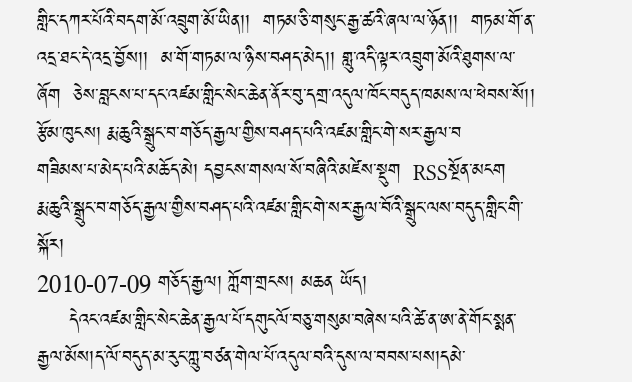གླིང་དཀར་པོའི་བདག་མོ་འབྲུག་མོ་ཡིན།།  གཏམ་ཅི་གསུང་རྒྱ་ཚའི་ཞལ་ལ་ཉོན།།  གཏམ་གོ་ན་འདྲ་ཐང་དེ་འདྲ་བྱོས།།  མ་གོ་གཏམ་ལ་ཉིས་བཤད་མེད།། གླུ་འདི་ལྟར་འབྲུག་མོའི་ཐུགས་ལ་ཞོག  ཅེས་བླངས་པ་དང་འཛམ་གླིང་སེང་ཆེན་ནོར་བུ་དགྲ་འདུལ་ཁོང་བདུད་ཁམས་ལ་ཕེབས་སོ།།
རྩོམ་ཁུངས། རྨ་ཆུའི་སྒྲུང་བ་གཅོད་རྒྱལ་གྱིས་བཤད་པའི་འཛམ་གླིང་གེ་སར་རྒྱལ་བ
གཟིམས་པ་མེད་པའི་མཆོད་མེ། དབྱངས་གསལ་སོ་བཞིའི་མཛེས་སྡུག  RSSསྔོན་མངག
རྨ་ཆུའི་སྒྲུང་བ་གཅོད་རྒྱལ་གྱིས་བཤད་པའི་འཛམ་གླིང་གེ་སར་རྒྱལ་བོའི་སྒྲུང་ལས་བདུད་གླིང་གི་སྐོར།
2010-07-09 གཅོད་རྒྱལ། ཀློག་གྲངས། མཆན ཡོད།
     དེའང་འཛམ་གླིང་སེང་ཆེན་རྒྱལ་པོ་དགུངལོ་བཅུ་གསུམ་བཞེས་པའི་ཚེ་ན་ཨ་ནེ་གོང་སྨན་རྒྱལ་མོས།ད་ལོ་བདུད་མ་རུང་ཀླུ་བཙན་གེལ་པོ་འདུལ་བའི་དུས་ལ་བབས་པས།དམེ་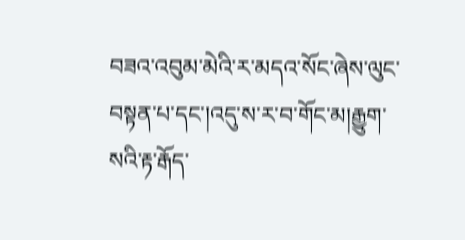བཟའ་འབུམ་མེའི་ར་མདའ་སོང་ཞེས་ལུང་བསྟན་པ་དང་།འདུ་ས་ར་བ་གོང་མ།རྒྱུག་སའི་རྟ་རྒོད་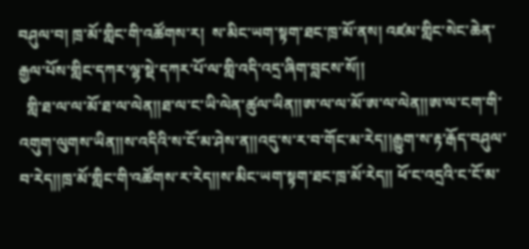བཤུལ་བ། ཁྲ་མོ་གླིང་གི་འཚོགས་ར།  ས་མིང་ཡག་སྟག་ཐང་ཁྲ་མོ་ནས། འཛམ་གླིང་སེང་ཆེན་རྒྱལ་པོས་གླིང་དཀར་ལྷ་སྡེ་དཀར་པོ་ལ་གླི་འདི་འདྲ་ཞིག་བླངས་སོ།།
  གླི་ཐ་ལ་ལ་མོ་ཐ་ལ་ལེན།།ཐ་ལ་ང་ཡི་ལེན་ཚུལ་ཡིན།།ཨ་ལ་ལ་མོ་ཨ་ལ་ལེན།།ཨ་ལ་ངག་གི་འགུག་ལུགས་ཡིན།།ས་འདིའི་ས་ངོ་མ་ཤེས་ན།།འདུ་ས་ར་བ་གོང་མ་རེད།།རྒྱུག་ས་རྟ་རྒོད་བཤུལ་བ་རེད།།ཁྲ་མོ་གླིང་གི་འཚོགས་ར་རེད།།ས་མིང་ཡག་སྟག་ཐང་ཁྲ་མོ་རེད།། ཕོ་ང་འདྲའི་ང་ངོ་མ་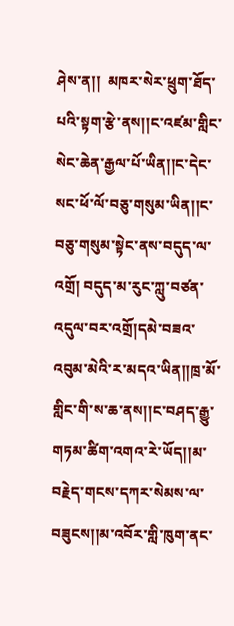ཤེས་ན།།  མཁར་སེར་ཕྲུག་ཐོད་པའི་སྟག་རྩེ་ནས།།ང་འཛམ་གླིང་སེང་ཆེན་རྒྱལ་པོ་ཡིན།།ང་དེང་སང་ཕོ་ལོ་བཅུ་གསུམ་ཡིན།།ང་བཅུ་གསུམ་སྟེང་ནས་བདུད་ལ་འགྲོ། བདུད་མ་རུང་ཀླུ་བཙན་འདུལ་བར་འགྲོ།དམེ་བཟའ་འབུམ་མེའི་ར་མདའ་ཡིན།།ཁྲ་མོ་གླིང་གི་ས་ཆ་ནས།།ང་བཤད་རྒྱུ་གཏམ་ཚིག་འགའ་རེ་ཡོད།།མ་བརྗེད་གངས་དཀར་སེམས་ལ་བཟུངས།།མ་འབོར་གླི་ཁུག་ནང་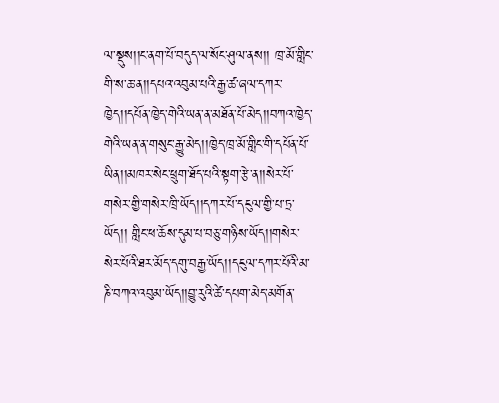ལ་སྡུས།།ང་ནག་པོ་བདུད་ལ་སོང་ཤུལ་ནས།། ཁྲ་མོ་གླིང་གི་ས་ཆ་ན།།དཔའ་འབུམ་པའི་རྒྱ་ཚ་ཞལ་དཀར་ཁྱེད།།དཔོན་ཁྱེད་གེའི་ཡན་ན་མཐོན་པོ་མེད།།བཀའ་ཁྱེད་གེའི་ཡན་ན་གསུང་རྒྱུ་མེད།།ཁྱེད་ཁྲ་མོ་གླིང་གི་དཔོན་པོ་ཡིན།།མཁར་སེང་ཕྲུག་ཐོད་པའི་སྟག་རྩེ་ན།།སེར་པོ་གསེར་གྱི་གསེར་ཁྲི་ཡོད།།དཀར་པོ་དངུལ་གྱི་པ་ཏྲ་ཡོད།། གླིང་ཕ་ཆོས་དུམ་པ་བཅུ་གཉིས་ཡོད།།གསེར་སེར་པོའི་ཐར་མོད་དགུ་བརྒྱ་ཡོད།།དངུལ་དཀར་པོའི་མ་ཎི་བཀའ་འབུམ་ཡོད།།བྱུ་རུའི་ཚེ་དཔག་མེད་མགོན་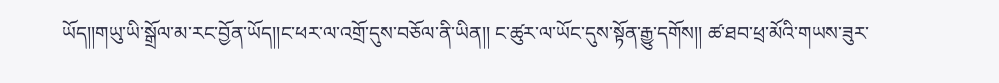ཡོད།།གཡུ་ཡི་སྒྲོལ་མ་རང་བྱོན་ཡོད།།ང་ཕར་ལ་འགྲོ་དུས་བཅོལ་ནི་ཡིན།། ང་ཚུར་ལ་ཡོང་དུས་སྟོན་རྒྱུ་དགོས།། ཚ་ཐབ་ཕྲ་མོའི་གཡས་ཟུར་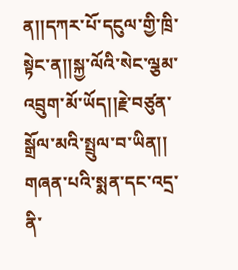ན།།དཀར་པོ་དངུལ་གྱི་ཁྲི་སྟེང་ན།།སྐྱ་ལོའི་སེང་ལྕམ་འབྲུག་མོ་ཡོད།།རྗེ་བཙུན་སྒྲོལ་མའི་སྤྲུལ་བ་ཡིན།། གཞན་པའི་སྨན་དང་འདྲ་ནི་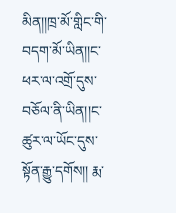མིན།།ཁྲ་མོ་གླིང་གི་བདག་མོ་ཡིན།།ང་ཕར་ལ་འགྲོ་དུས་བཅོལ་ནི་ཡིན།།ང་ཚུར་ལ་ཡོང་དུས་སྟོན་རྒྱུ་དགོས།། རྨ་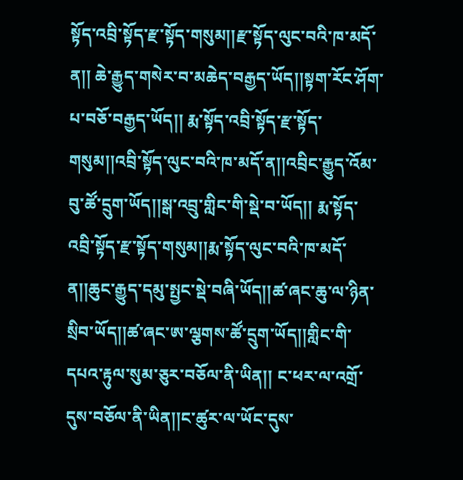སྟོད་འབྲི་སྟོད་རྫ་སྟོད་གསུམ།།རྫ་སྟོད་ལུང་བའི་ཁ་མདོ་ན།། ཆེ་རྒྱུད་གསེར་བ་མཆེད་བརྒྱད་ཡོད།།སྟག་རོང་ཤོག་པ་བཅོ་བརྒྱད་ཡོད།། རྨ་སྟོད་འབྲི་སྟོད་རྫ་སྟོད་གསུམ།།འབྲི་སྟོད་ལུང་བའི་ཁ་མདོ་ན།།འབྲིང་རྒྱུད་འོམ་བུ་ཚོ་དྲུག་ཡོད།།སྒ་འབྲུ་གླིང་གི་སྡེ་བ་ཡོད།། རྨ་སྟོད་འབྲི་སྟོད་རྫ་སྟོད་གསུམ།།རྨ་སྟོད་ལུང་བའི་ཁ་མདོ་ན།།ཆུང་རྒྱུད་དམུ་སྤྱང་སྡེ་བཞི་ཡོད།།ཚ་ཞང་ཆུ་ལ་ཉིན་སྲིབ་ཡོད།།ཚ་ཞང་ཨ་ལྕགས་ཚོ་དྲུག་ཡོད།།གླིང་གི་དཔའ་རྟུལ་སུམ་ཅུར་བཅོལ་ནི་ཡིན།། ང་ཕར་ལ་འགྲོ་དུས་བཅོལ་ནི་ཡིན།།ང་ཚུར་ལ་ཡོང་དུས་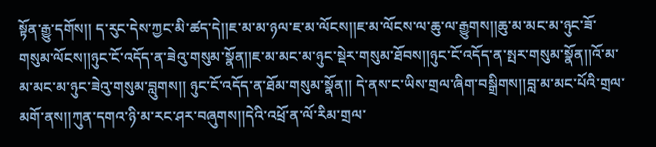སྟོན་རྒྱུ་དགོས།། ད་རུང་དེས་ཀྱང་མི་ཚད་དེ།།ཇ་མ་མ་ཉལ་ཇ་མ་ལོངས།།ཇ་མ་ལོངས་ལ་ཆུ་ལ་རྒྱུགས།།ཆུ་མ་མང་མ་ཉུང་ཟོ་གསུམ་ལོངས།།ཉུང་ངོ་འདོད་ན་ཟེའུ་གསུམ་སྣོན།།ཇ་མ་མང་མ་ཉུང་སྡེར་གསུམ་ཐོབས།།ཉུང་ངོ་འདོད་ན་སྤར་གསུམ་སྣོན།།འོ་མ་མ་མང་མ་ཉུང་ཟེའུ་གསུམ་བླུགས།། ཉུང་ངོ་འདོད་ན་ཐོམ་གསུམ་སྣོན།། དེ་ནས་ང་ཡིས་གྲལ་ཞིག་བསྒྲིགས།།བླ་མ་མང་པོའི་གྲལ་མགོ་ནས།།ཀུན་དགའ་ཉི་མ་རང་ཤར་བཞུགས།།དེའི་འཕྲོ་ན་ལོ་རིམ་གྲལ་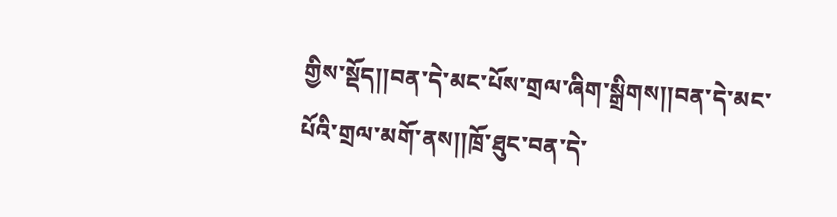གྱིས་སྡོད།།བན་དེ་མང་པོས་གྲལ་ཞིག་སྒྲིགས།།བན་དེ་མང་པོའི་གྲལ་མགོ་ནས།།ཁྲོ་ཐུང་བན་དེ་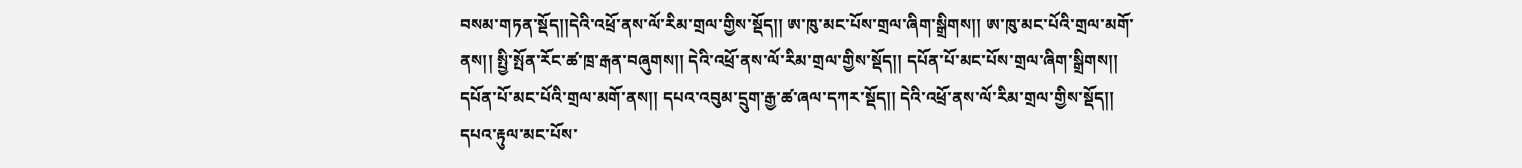བསམ་གཏན་སྡོད།།དེའི་འཕྲོ་ནས་ལོ་རིམ་གྲལ་གྱིས་སྡོད།། ཨ་ཁུ་མང་པོས་གྲལ་ཞིག་སྒྲིགས།། ཨ་ཁུ་མང་པོའི་གྲལ་མགོ་ནས།། སྤྱི་སྤོན་རོང་ཚ་ཁྲ་རྒན་བཞུགས།། དེའི་འཕྲོ་ནས་ལོ་རིམ་གྲལ་གྱིས་སྡོད།། དཔོན་པོ་མང་པོས་གྲལ་ཞིག་སྒྲིགས།། དཔོན་པོ་མང་པོའི་གྲལ་མགོ་ནས།། དཔའ་འབུམ་དྲུག་རྒྱ་ཚ་ཞལ་དཀར་སྡོད།། དེའི་འཕྲོ་ནས་ལོ་རིམ་གྲལ་གྱིས་སྡོད།། དཔའ་རྟུལ་མང་པོས་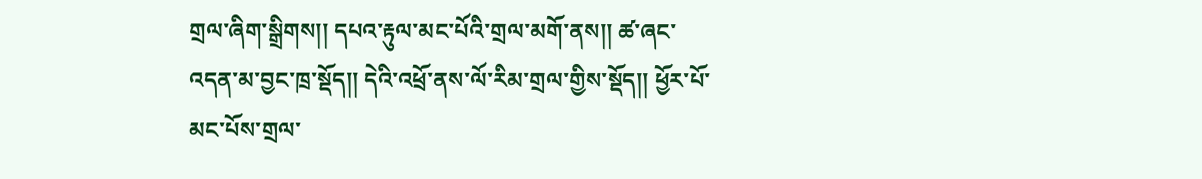གྲལ་ཞིག་སྒྲིགས།། དཔའ་རྟུལ་མང་པོའི་གྲལ་མགོ་ནས།། ཚ་ཞང་འདན་མ་བྱང་ཁྲ་སྡོད།། དེའི་འཕྲོ་ནས་ལོ་རིམ་གྲལ་གྱིས་སྡོད།། ཕྱོར་པོ་མང་པོས་གྲལ་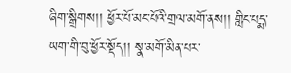ཞིག་སྒྲིགས།། ཕྱོར་པོ་མང་པོའི་གྲལ་མགོ་ནས།། གླིང་པདྨ་ཡག་གི་བུ་ཕྱོར་སྡོད།། སྣ་མགོ་མིན་པར་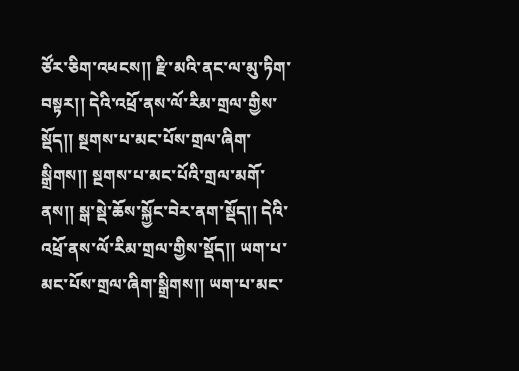ཙོར་ཅིག་འཕངས།། རྫི་མའི་ནང་ལ་མུ་ཏིག་བསྟར།། དེའི་འཕྲོ་ནས་ལོ་རིམ་གྲལ་གྱིས་སྡོད།། སྔགས་པ་མང་པོས་གྲལ་ཞིག་སྒྲིགས།། སྔགས་པ་མང་པོའི་གྲལ་མགོ་ནས།། སྒ་སྡེ་ཆོས་སྐྱོང་བེར་ནག་སྡོད།། དེའི་འཕྲོ་ནས་ལོ་རིམ་གྲལ་གྱིས་སྡོད།། ཡག་པ་མང་པོས་གྲལ་ཞིག་སྒྲིགས།། ཡག་པ་མང་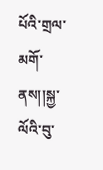པོའི་གྲལ་མགོ་ནས།།སྐྱ་ལོའི་བུ་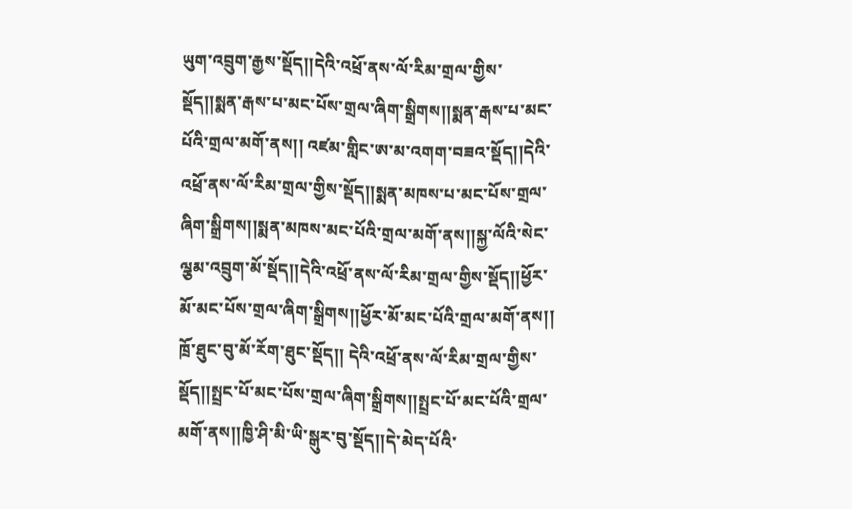ཡུག་འབྲུག་རྒྱས་སྡོད།།དེའི་འཕྲོ་ནས་ལོ་རིམ་གྲལ་གྱིས་སྡོད།།སྨན་རྒས་པ་མང་པོས་གྲལ་ཞིག་སྒྲིགས།།སྨན་རྒས་པ་མང་པོའི་གྲལ་མགོ་ནས།། འཛམ་གླིང་ཨ་མ་འགག་བཟའ་སྡོད།།དེའི་འཕྲོ་ནས་ལོ་རིམ་གྲལ་གྱིས་སྡོད།།སྨན་མཁས་པ་མང་པོས་གྲལ་ཞིག་སྒྲིགས།།སྨན་མཁས་མང་པོའི་གྲལ་མགོ་ནས།།སྐྱ་ལོའི་སེང་ལྕམ་འབྲུག་མོ་སྡོད།།དེའི་འཕྲོ་ནས་ལོ་རིམ་གྲལ་གྱིས་སྡོད།།ཕྱོར་མོ་མང་པོས་གྲལ་ཞིག་སྒྲིགས།།ཕྱོར་མོ་མང་པོའི་གྲལ་མགོ་ནས།། ཁྲོ་ཐུང་བུ་མོ་རོག་ཐུང་སྡོད།། དེའི་འཕྲོ་ནས་ལོ་རིམ་གྲལ་གྱིས་སྡོད།།སྤྲང་པོ་མང་པོས་གྲལ་ཞིག་སྒྲིགས།།སྤྲང་པོ་མང་པོའི་གྲལ་མགོ་ནས།།ཁྱི་ཤི་མི་ཡི་སྒུར་བུ་སྡོད།།དེ་མེད་པོའི་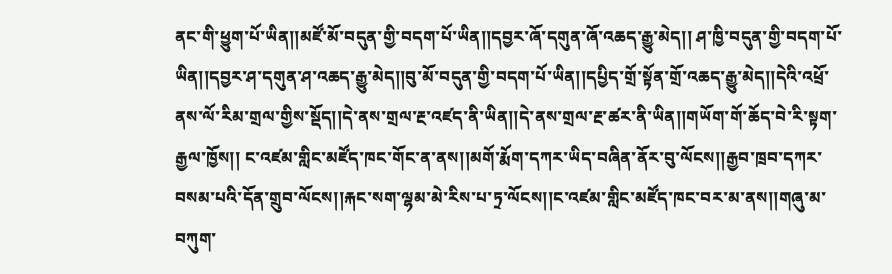ནང་གི་ཕྱུག་པོ་ཡིན།།མཛོ་མོ་བདུན་གྱི་བདག་པོ་ཡིན།།དབྱར་ཞོ་དགུན་ཞོ་འཆད་རྒྱུ་མེད།། ཤ་ཁྱི་བདུན་གྱི་བདག་པོ་ཡིན།།དབྱར་ཤ་དགུན་ཤ་འཆད་རྒྱུ་མེད།།བུ་མོ་བདུན་གྱི་བདག་པོ་ཡིན།།དཔྱིད་གྲོ་སྟོན་གྲོ་འཆད་རྒྱུ་མེད།།དེའི་འཕྲོ་ནས་ལོ་རིམ་གྲལ་གྱིས་སྡོད།།དེ་ནས་གྲལ་རྔ་འཛད་ནི་ཡིན།།དེ་ནས་གྲལ་རྔ་ཚར་ནི་ཡིན།།གཡོག་གོ་ཆོད་བེ་རི་སྟག་རྒྱལ་ཁྱོས།། ང་འཛམ་གླིང་མཛོད་ཁང་གོང་ན་ནས།།མགོ་རྨོག་དཀར་ཡིད་བཞིན་ནོར་བུ་ལོངས།།རྒྱབ་ཁྲབ་དཀར་བསམ་པའི་དོན་གྲུབ་ལོངས།།རྐང་སག་ལྷམ་མེ་རིས་པ་ཏྲ་ལོངས།།ང་འཛམ་གླིང་མཛོད་ཁང་བར་མ་ནས།།གཞུ་མ་བཀུག་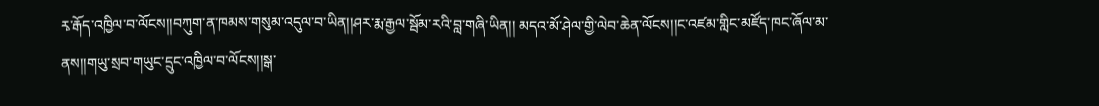རྭ་རྒོད་འཁྱིལ་བ་ལོངས།།བཀུག་ན་ཁམས་གསུམ་འདུལ་བ་ཡིན།།ཤར་རྨ་རྒྱལ་སྦོམ་རའི་བླ་གཞི་ཡིན།། མདའ་མོ་ཤེལ་གྱི་ལེབ་ཆེན་ལོངས།།ང་འཛམ་གླིང་མཛོད་ཁང་ཞོལ་མ་ནས།།གཡུ་སྲབ་གཡུང་དྲུང་འཁྱིལ་བ་ལོངས།།སྒ་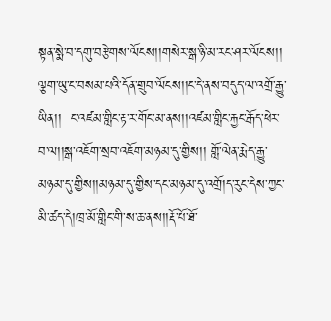སྟན་སྨེ་བ་དགུ་བརྩེགས་ལོངས།།གསེར་སྒ་ཉི་མ་རང་ཤར་ལོངས།། ལྕག་ཡུ་ང་བསམ་པའི་དོན་གྲུབ་ལོངས།།ང་དེ་ནས་བདུད་ལ་འགྲོ་རྒྱུ་ཡིན།།  ང་འཛམ་གླིང་རྟ་ར་གོང་མ་ནས།།འཛམ་གླིང་རྐྱང་རྒོད་ཕེར་བ་ལ།།སྒ་འཇོག་སྲབ་འཇོག་མཉམ་དུ་གྱིས།། གློ་ལེན་རྨེད་རྒྱུ་མཉམ་དུ་གྱིས།།མཉམ་དུ་གྱིས་དང་མཉམ་དུ་འགྲོ།ད་རུང་དེས་ཀྱང་མི་ཚད་དེ།ཁྲ་མོ་གླིང་གི་ས་ཆ་ནས།།རྡོ་པོ་ཐོ་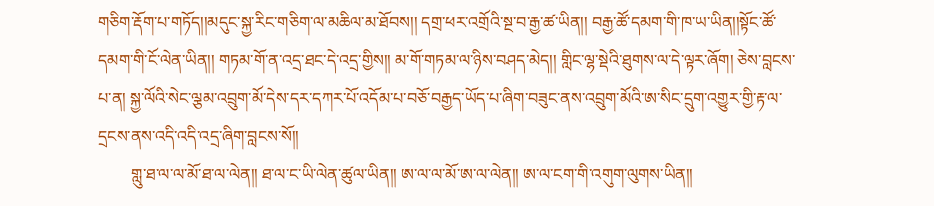གཅིག་རྡོག་པ་གཏོད།།མདུང་སྐྱ་རིང་གཅིག་ལ་མཆིལ་མ་ཐོབས།། དགྲ་ཕར་འགྲོའི་སྔ་བ་རྒྱ་ཚ་ཡིན།། བརྒྱ་ཚོ་དམག་གི་ཁ་ཡ་ཡིན།།སྟོང་ཚོ་དམག་གི་ངོ་ལེན་ཡིན།། གཏམ་གོ་ན་འདྲ་ཐང་དེ་འདྲ་གྱིས།། མ་གོ་གཏམ་ལ་ཉིས་བཤད་མེད།། གླིང་ལྷ་སྡེའི་ཐུགས་ལ་དེ་ལྟར་ཞོག། ཅེས་བླངས་པ་ན། སྐྱ་ལོའི་སེང་ལྕམ་འབྲུག་མོ་དེས་དར་དཀར་པོ་འདོམ་པ་བཅོ་བརྒྱད་ཡོད་པ་ཞིག་བཟུང་ནས་འབྲུག་མོའི་ཨ་སིང་དྲུག་འགྱུར་གྱི་རྟ་ལ་དྲངས་ནས་འདི་འདི་འདྲ་ཞིག་བླངས་སོ།།
        གླུ་ཐ་ལ་ལ་མོ་ཐ་ལ་ལེན།། ཐ་ལ་ང་ཡི་ལེན་ཚུལ་ཡིན།། ཨ་ལ་ལ་མོ་ཨ་ལ་ལེན།། ཨ་ལ་ངག་གི་འགུག་ལུགས་ཡིན།།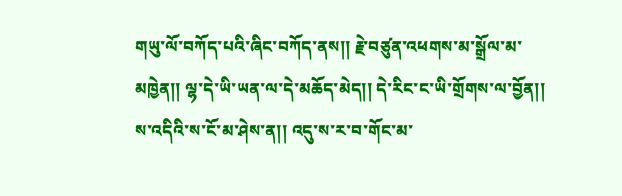གཡུ་ལོ་བཀོད་པའི་ཞིང་བཀོད་ནས།། རྗེ་བཙུན་འཕགས་མ་སྒྲོལ་མ་མཁྱེན།། ལྷ་དེ་ཡི་ཡན་ལ་དེ་མཆོད་མེད།། དེ་རིང་ང་ཡི་གྲོགས་ལ་བྱོན།། ས་འདིའི་ས་ངོ་མ་ཤེས་ན།། འདུ་ས་ར་བ་གོང་མ་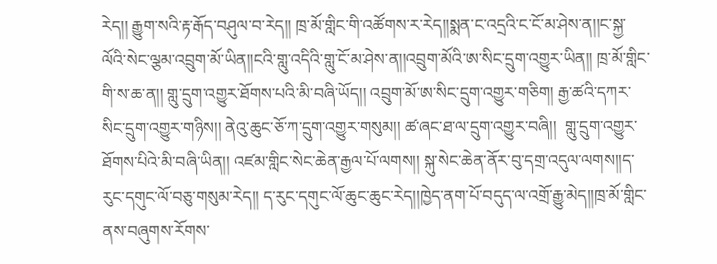རེད།། རྒྱུག་སའི་རྟ་རྒོད་བཤུལ་བ་རེད།། ཁྲ་མོ་གླིང་གི་འཚོགས་ར་རེད།།སྨན་ང་འདྲའི་ང་ངོ་མ་ཤེས་ན།།ང་སྐྱ་ལོའི་སེང་ལྕམ་འབྲུག་མོ་ཡིན།།ངའི་གླུ་འདིའི་གླུ་ངོ་མ་ཤེས་ན།།འབྲུག་མོའི་ཨ་སིང་དྲུག་འགྱུར་ཡིན།། ཁྲ་མོ་གླིང་གི་ས་ཆ་ན།། གླུ་དྲུག་འགྱུར་ཐོགས་པའི་མི་བཞི་ཡོད།། འབྲུག་མོ་ཨ་སིང་དྲུག་འགྱུར་གཅིག། རྒྱ་ཚའི་དཀར་སིང་དྲུག་འགྱུར་གཉིས།། ནེའུ་ཆུང་ཅོ་ཀ་དྲུག་འགྱུར་གསུམ།། ཚ་ཞང་ཐ་ལ་དྲུག་འགྱུར་བཞི།།  གླུ་དྲུག་འགྱུར་ཐོགས་པིའེ་མི་བཞི་ཡིན།། འཛམ་གླིང་སེང་ཆེན་རྒྱལ་པོ་ལགས།། སྐུ་སེང་ཆེན་ནོར་བུ་དགྲ་འདུལ་ལགས།།ད་རུང་དགུང་ལོ་བཅུ་གསུམ་རེད།། ད་རུང་དགུང་ལོ་ཆུང་ཆུང་རེད།།ཁྱེད་ནག་པོ་བདུད་ལ་འགྲོ་རྒྱུ་མེད།།ཁྲ་མོ་གླིང་ནས་བཞུགས་རོགས་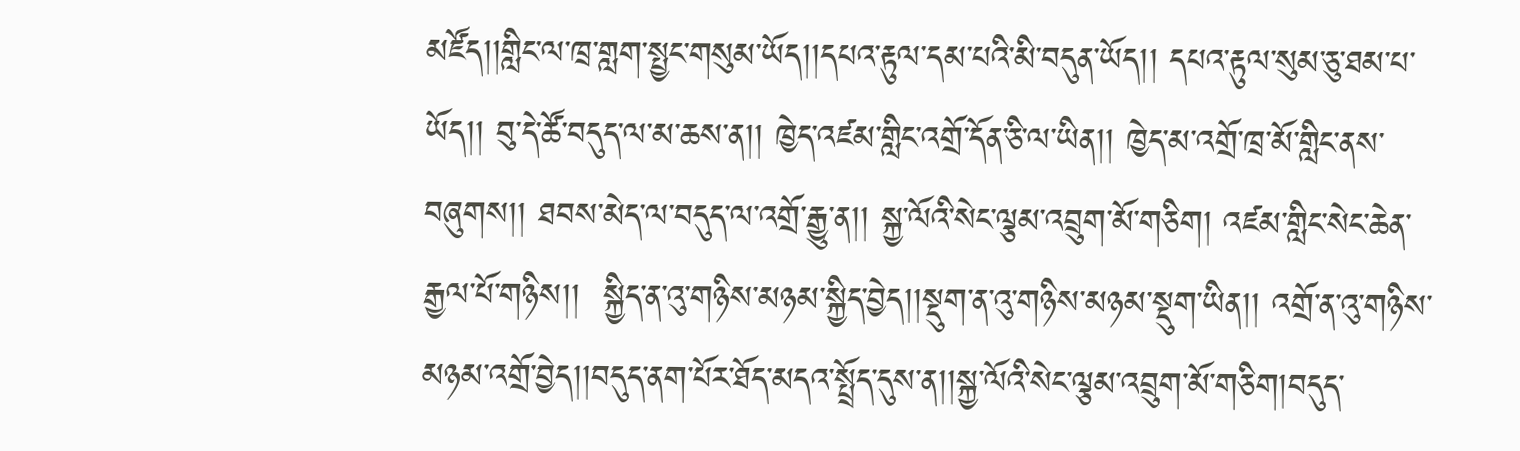མཛོད།།གླིང་ལ་ཁྲ་གླག་སྤྱང་གསུམ་ཡོད།།དཔའ་རྟུལ་དམ་པའི་མི་བདུན་ཡོད།། དཔའ་རྟུལ་སུམ་ཅུ་ཐམ་པ་ཡོད།། བུ་དེ་ཚོ་བདུད་ལ་མ་ཆས་ན།། ཁྱེད་འཛམ་གླིང་འགྲོ་དོན་ཅི་ལ་ཡིན།། ཁྱེད་མ་འགྲོ་ཁྲ་མོ་གླིང་ནས་བཞུགས།། ཐབས་མེད་ལ་བདུད་ལ་འགྲོ་རྒྱུ་ན།། སྐྱ་ལོའི་སེང་ལྕམ་འབྲུག་མོ་གཅིག། འཛམ་གླིང་སེང་ཆེན་རྒྱལ་པོ་གཉིས།།  སྐྱིད་ན་འུ་གཉིས་མཉམ་སྐྱིད་བྱེད།།སྡུག་ན་འུ་གཉིས་མཉམ་སྡུག་ཡིན།། འགྲོ་ན་འུ་གཉིས་མཉམ་འགྲོ་བྱེད།།བདུད་ནག་པོར་ཐོད་མདའ་སྤྲོད་དུས་ན།།སྐྱ་ལོའི་སེང་ལྕམ་འབྲུག་མོ་གཅིག།བདུད་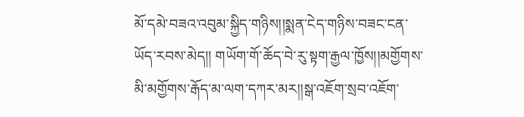མོ་དམེ་བཟའ་འབུམ་སྐྱིད་གཉིས།།སྨན་ངེད་གཉིས་བཟང་ངན་ཡོད་རབས་མེད།། གཡོག་གོ་ཆོད་བེ་རུ་སྟག་རྒྱལ་ཁྱོས།།མགྱོགས་མི་མགྱོགས་རྒོད་མ་ལག་དཀར་མར།།སྒ་འཇོག་སྲབ་འཇོག་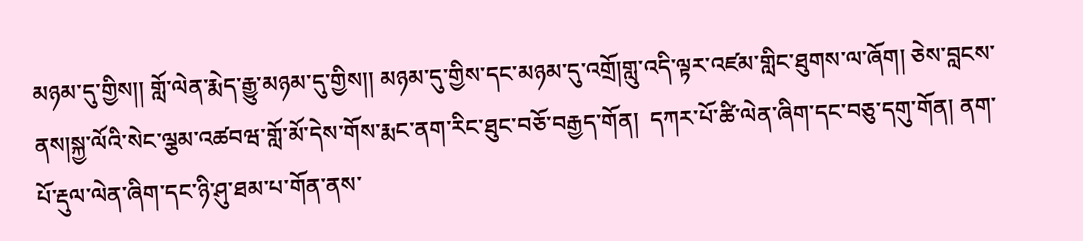མཉམ་དུ་གྱིས།། གློ་ལེན་རྨེད་རྒྱུ་མཉམ་དུ་གྱིས།། མཉམ་དུ་གྱིས་དང་མཉམ་དུ་འགྲོ།གླུ་འདི་ལྟར་འཛམ་གླིང་ཐུགས་ལ་ཞོག། ཅེས་བླངས་ནས།སྐྱ་ལོའི་སེང་ལྕམ་འཚབཝ་གློ་མོ་དེས་གོས་རྨང་ནག་རིང་ཐུང་བཅོ་བརྒྱད་གོན།  དཀར་པོ་ཚི་ལེན་ཞིག་དང་བཅུ་དགུ་གོན། ནག་པོ་རྡུལ་ལེན་ཞིག་དང་ཉི་ཤུ་ཐམ་པ་གོན་ནས་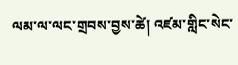ལམ་ལ་ལང་གྲབས་བྱས་ཚེ། འཛམ་གླིང་སེང་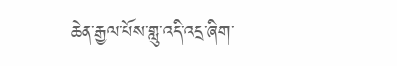ཆེན་རྒྱལ་པོས་གླུ་འདི་འདྲ་ཞིག་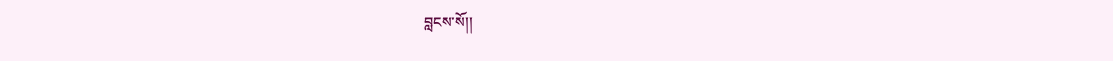བླངས་སོ།།